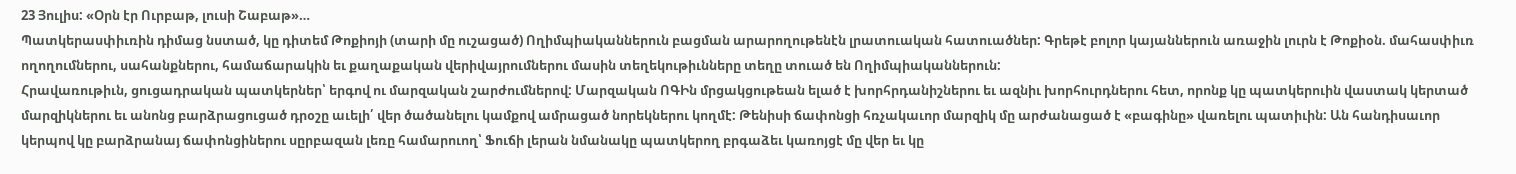23 Յուլիս: «Օրն էր Ուրբաթ, լուսի Շաբաթ»…
Պատկերասփիւռին դիմաց նստած, կը դիտեմ Թոքիոյի (տարի մը ուշացած) Ողիմպիականներուն բացման արարողութենէն լրատուական հատուածներ: Գրեթէ բոլոր կայաններուն առաջին լուրն է Թոքիօն. մահասփիւռ ողողումներու, սահանքներու, համաճարակին եւ քաղաքական վերիվայրումներու մասին տեղեկութիւնները տեղը տուած են Ողիմպիականներուն:
Հրավառութիւն, ցուցադրական պատկերներ՝ երգով ու մարզական շարժումներով: Մարզական ՈԳԻն մրցակցութեան ելած է խորհրդանիշներու եւ ազնիւ խորհուրդներու հետ, որոնք կը պատկերուին վաստակ կերտած մարզիկներու եւ անոնց բարձրացուցած դրօշը աւելի՛ վեր ծածանելու կամքով ամրացած նորեկներու կողմէ: Թենիսի ճափոնցի հռչակաւոր մարզիկ մը արժանացած է «բագինը» վառելու պատիւին: Ան հանդիսաւոր կերպով կը բարձրանայ ճափոնցիներու սըրբազան լեռը համարուող՝ Ֆուճի լերան նմանակը պատկերող բրգաձեւ կառոյցէ մը վեր եւ կը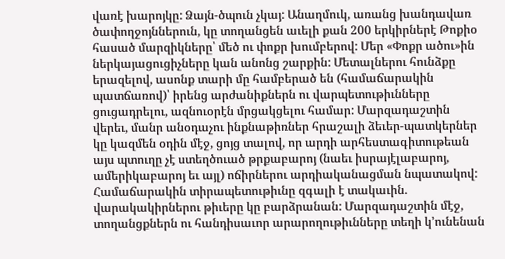վառէ խարոյկը: Ձայն-ծպուն չկայ: Անաղմուկ, առանց խանդավառ ծափողջոյններուն, կը տողանցեն աւելի քան 200 երկիրներէ Թոքիօ հասած մարզիկները՝ մեծ ու փոքր խումբերով: Մեր «Փոքր ածու»ին ներկայացուցիչները կան անոնց շարքին: Մետալներու հունձքը երազելով, ասոնք տարի մը համբերած են (համաճարակին պատճառով)՝ իրենց արժանիքներն ու վարպետութիւնները ցուցադրելու, ազնուօրէն մրցակցելու համար: Մարզադաշտին վերեւ, մանր անօդաչու ինքնաթիռներ հրաշալի ձեւեր-պատկերներ կը կազմեն օդին մէջ, ցոյց տալով, որ արդի արհեստագիտութեան այս պտուղը չէ ստեղծուած թրքաբարոյ (նաեւ իսրայէլաբարոյ, ամերիկաբարոյ եւ այլ) ոճիրներու արդիականացման նպատակով:
Համաճարակին տիրապետութիւնը զգալի է տակաւին. վարակակիրներու թիւերը կը բարձրանան: Մարզադաշտին մէջ, տողանցքներն ու հանդիսաւոր արարողութիւնները տեղի կ’ունենան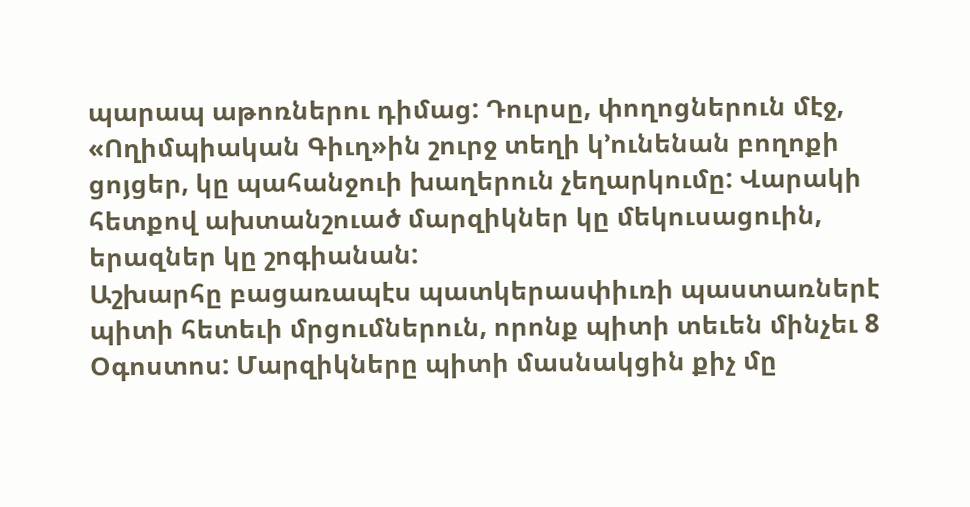պարապ աթոռներու դիմաց: Դուրսը, փողոցներուն մէջ, «Ողիմպիական Գիւղ»ին շուրջ տեղի կ’ունենան բողոքի ցոյցեր, կը պահանջուի խաղերուն չեղարկումը: Վարակի հետքով ախտանշուած մարզիկներ կը մեկուսացուին, երազներ կը շոգիանան:
Աշխարհը բացառապէս պատկերասփիւռի պաստառներէ պիտի հետեւի մրցումներուն, որոնք պիտի տեւեն մինչեւ 8 Օգոստոս: Մարզիկները պիտի մասնակցին քիչ մը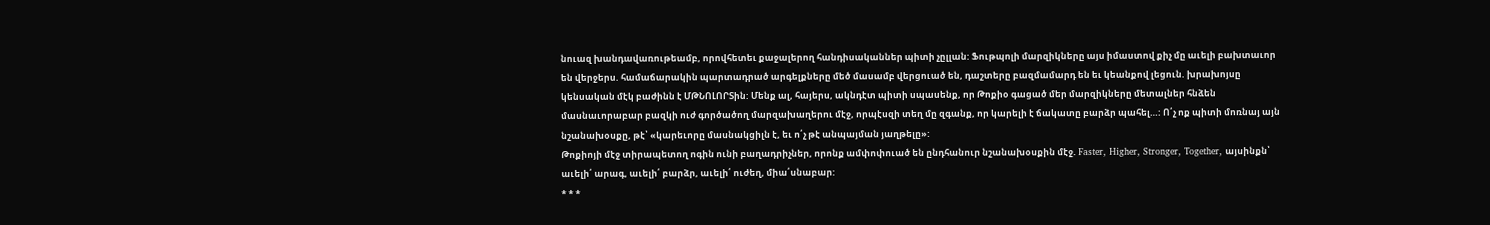նուազ խանդավառութեամբ, որովհետեւ քաջալերող հանդիսականներ պիտի չըլլան: Ֆութպոլի մարզիկները այս իմաստով քիչ մը աւելի բախտաւոր են վերջերս. համաճարակին պարտադրած արգելքները մեծ մասամբ վերցուած են, դաշտերը բազմամարդ են եւ կեանքով լեցուն. խրախոյսը կենսական մէկ բաժինն է ՄԹՆՈԼՈՐՏին: Մենք ալ, հայերս, ակնդէտ պիտի սպասենք, որ Թոքիօ գացած մեր մարզիկները մետալներ հնձեն մասնաւորաբար բազկի ուժ գործածող մարզախաղերու մէջ, որպէսզի տեղ մը զգանք, որ կարելի է ճակատը բարձր պահել…: Ո՛չ ոք պիտի մոռնայ այն նշանախօսքը, թէ՝ «կարեւորը մասնակցիլն է, եւ ո՛չ թէ անպայման յաղթելը»:
Թոքիոյի մէջ տիրապետող ոգին ունի բաղադրիչներ, որոնք ամփոփուած են ընդհանուր նշանախօսքին մէջ. Faster, Higher, Stronger, Together, այսինքն՝ աւելի՛ արագ, աւելի՛ բարձր, աւելի՛ ուժեղ, միա՛սնաբար:
* * *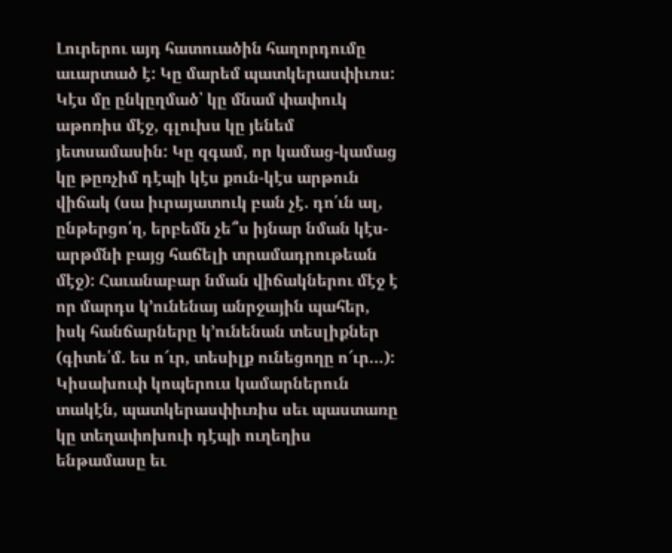Լուրերու այդ հատուածին հաղորդումը աւարտած է: Կը մարեմ պատկերասփիւռս: Կէս մը ընկըղմած՝ կը մնամ փափուկ աթոռիս մէջ, գլուխս կը յենեմ յետսամասին: Կը զգամ, որ կամաց-կամաց կը թըռչիմ դէպի կէս քուն-կէս արթուն վիճակ (սա իւրայատուկ բան չէ. դո՛ւն ալ, ընթերցո՛ղ, երբեմն չե՞ս իյնար նման կէս-արթմնի բայց հաճելի տրամադրութեան մէջ): Հաւանաբար նման վիճակներու մէջ է որ մարդս կ’ունենայ անրջային պահեր, իսկ հանճարները կ’ունենան տեսլիքներ (գիտե՛մ. ես ո՜ւր, տեսիլք ունեցողը ո՜ւր…):
Կիսախուփ կոպերուս կամարներուն տակէն, պատկերասփիւռիս սեւ պաստառը կը տեղափոխուի դէպի ուղեղիս ենթամասը եւ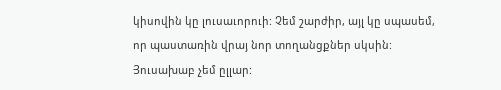կիսովին կը լուսաւորուի: Չեմ շարժիր, այլ կը սպասեմ, որ պաստառին վրայ նոր տողանցքներ սկսին:
Յուսախաբ չեմ ըլլար: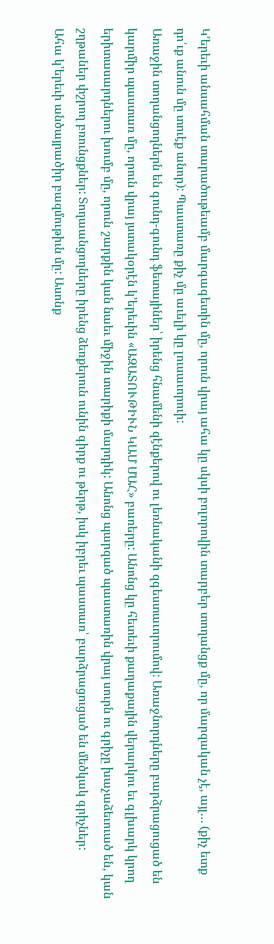Կ’երեւի անսահման տարածութեամբ մարգագետին մը, որուն վրայ ահա կը սկսի բոլորովին տարբեր տողանցք մը, որ մարզական չէ, այլ… (քիչ ետք դո՛ւք անուն մը տուէք անոր): Պաստառը քիչ մը աւելի կը լուսաւորուի:
Առաջին տողանցողներն են գունդ-գունդ ֆետայիներ՝ իրենց հնամենի զէնքերով ու լեռնականի զգեստաւորումով: Առաջնորդները բարձրացուցած են կարմիր պաստառ մը, որուն վրայ յստակօրէն կ’երեւին «ԱԶԱՏՈՒԹԻՒՆ ԿԱՄ ՄԱՀ» բառերը: Անոնց կը հետեւի քաղաքային վերարկու եւ գլխարկ կրող երիտասարդներու խումբ մը, որուն շարքին կան նաեւ միջին տարիքի մարդիկ: Անոնց պարզած պաստառին վրայ սուրն ու գրիչը խաչաձեւուած են, կան շղթաներ փշրող բռունցքներ: Տողաանցողները իրենց ձեռքերուն ունին գիրք ու թերթ, իսկ իբրեւ պաստառ՝ բարձրացուցած են մեծկակ գրիչներ:
Ահա կ’երեւի անծայրածիր բազմութիւն մը: Ասոնք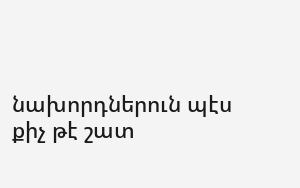նախորդներուն պէս քիչ թէ շատ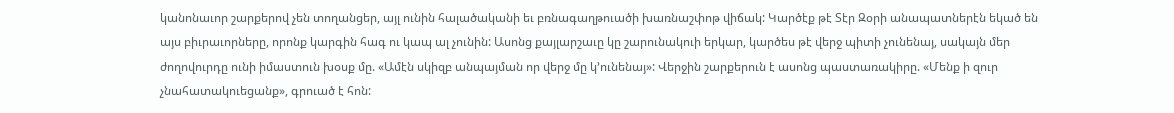կանոնաւոր շարքերով չեն տողանցեր, այլ ունին հալածականի եւ բռնագաղթուածի խառնաշփոթ վիճակ: Կարծէք թէ Տէր Զօրի անապատներէն եկած են այս բիւրաւորները, որոնք կարգին հագ ու կապ ալ չունին: Ասոնց քայլարշաւը կը շարունակուի երկար, կարծես թէ վերջ պիտի չունենայ, սակայն մեր ժողովուրդը ունի իմաստուն խօսք մը. «Ամէն սկիզբ անպայման որ վերջ մը կ’ունենայ»: Վերջին շարքերուն է ասոնց պաստառակիրը. «Մենք ի զուր չնահատակուեցանք», գրուած է հոն: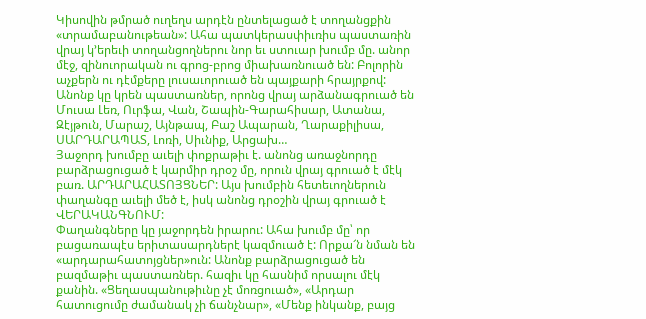Կիսովին թմրած ուղեղս արդէն ընտելացած է տողանցքին «տրամաբանութեան»: Ահա պատկերասփիւռիս պաստառին վրայ կ’երեւի տողանցողներու նոր եւ ստուար խումբ մը. անոր մէջ, զինուորական ու գրոց-բրոց միախառնուած են: Բոլորին աչքերն ու դէմքերը լուսաւորուած են պայքարի հրայրքով: Անոնք կը կրեն պաստառներ, որոնց վրայ արձանագրուած են Մուսա Լեռ, Ուրֆա, Վան, Շապին-Գարահիսար, Ատանա, Զէյթուն, Մարաշ, Այնթապ, Բաշ Ապարան, Ղարաքիլիսա, ՍԱՐԴԱՐԱՊԱՏ, Լոռի, Սիւնիք, Արցախ…
Յաջորդ խումբը աւելի փոքրաթիւ է. անոնց առաջնորդը բարձրացուցած է կարմիր դրօշ մը, որուն վրայ գրուած է մէկ բառ. ԱՐԴԱՐԱՀԱՏՈՅՑՆԵՐ: Այս խումբին հետեւողներուն փաղանգը աւելի մեծ է, իսկ անոնց դրօշին վրայ գրուած է ՎԵՐԱԿԱՆԳՆՈՒՄ:
Փաղանգները կը յաջորդեն իրարու: Ահա խումբ մը՝ որ բացառապէս երիտասարդներէ կազմուած է: Որքա՜ն նման են «արդարահատոյցներ»ուն: Անոնք բարձրացուցած են բազմաթիւ պաստառներ. հազիւ կը հասնիմ որսալու մէկ քանին. «Ցեղասպանութիւնը չէ մոռցուած», «Արդար հատուցումը ժամանակ չի ճանչնար», «Մենք ինկանք, բայց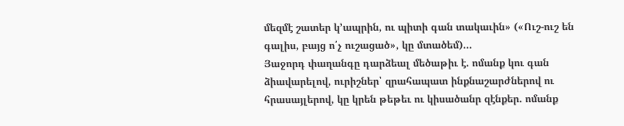մեզմէ շատեր կ’ապրին, ու պիտի գան տակաւին» («Ուշ-ուշ են գալիս, բայց ո՛չ ուշացած», կը մտածեմ)…
Յաջորդ փաղանգը դարձեալ մեծաթիւ է. ոմանք կու գան ձիավարելով, ուրիշներ՝ զրահապատ ինքնաշարժներով ու հրասայլերով, կը կրեն թեթեւ ու կիսածանր զէնքեր. ոմանք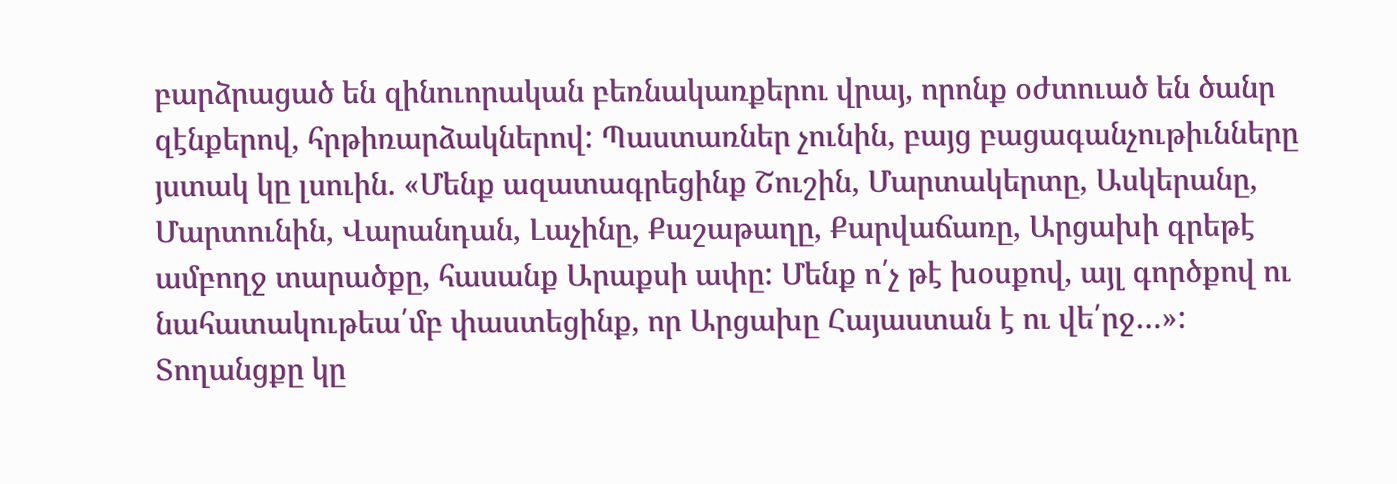բարձրացած են զինուորական բեռնակառքերու վրայ, որոնք օժտուած են ծանր զէնքերով, հրթիռարձակներով: Պաստառներ չունին, բայց բացագանչութիւնները   յստակ կը լսուին. «Մենք ազատագրեցինք Շուշին, Մարտակերտը, Ասկերանը, Մարտունին, Վարանդան, Լաչինը, Քաշաթաղը, Քարվաճառը, Արցախի գրեթէ ամբողջ տարածքը, հասանք Արաքսի ափը: Մենք ո՛չ թէ խօսքով, այլ գործքով ու նահատակութեա՛մբ փաստեցինք, որ Արցախը Հայաստան է ու վե՛րջ…»:
Տողանցքը կը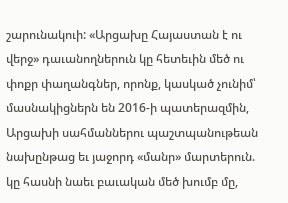շարունակուի: «Արցախը Հայաստան է ու վերջ» դաւանողներուն կը հետեւին մեծ ու փոքր փաղանգներ, որոնք, կասկած չունիմ՝ մասնակիցներն են 2016-ի պատերազմին, Արցախի սահմաններու պաշտպանութեան նախընթաց եւ յաջորդ «մանր» մարտերուն. կը հասնի նաեւ բաւական մեծ խումբ մը,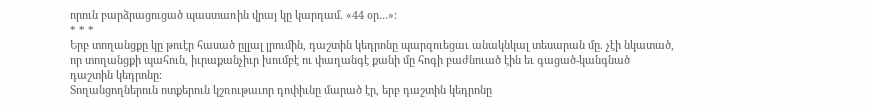որուն բարձրացուցած պաստառին վրայ կը կարդամ. «44 օր…»:
* * *
Երբ տողանցքը կը թուէր հասած ըլլալ լրումին, դաշտին կեդրոնը պարզուեցաւ անակնկալ տեսարան մը. չէի նկատած, որ տողանցքի պահուն, իւրաքանչիւր խումբէ ու փաղանգէ քանի մը հոգի բաժնուած էին եւ գացած-կանգնած դաշտին կեդրոնը:
Տողանցողներուն ոտքերուն կշռութաւոր դոփիւնը մարած էր, երբ դաշտին կեդրոնը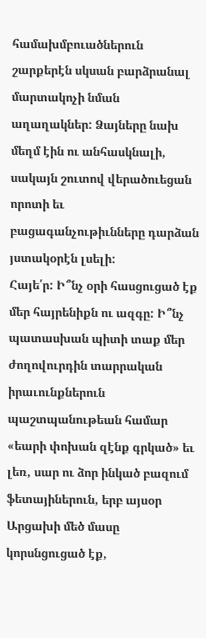համախմբուածներուն շարքերէն սկսան բարձրանալ մարտակոչի նման աղաղակներ: Ձայները նախ մեղմ էին ու անհասկնալի, սակայն շուտով վերածուեցան որոտի եւ բացագանչութիւնները դարձան յստակօրէն լսելի:
Հայե՛ր: Ի՞նչ օրի հասցուցած էք մեր հայրենիքն ու ազգը: Ի՞նչ պատասխան պիտի տաք մեր ժողովուրդին տարրական իրաւունքներուն պաշտպանութեան համար «եարի փոխան զէնք գրկած» եւ լեռ, սար ու ձոր ինկած բազում ֆետայիներուն, երբ այսօր Արցախի մեծ մասը կորսնցուցած էք,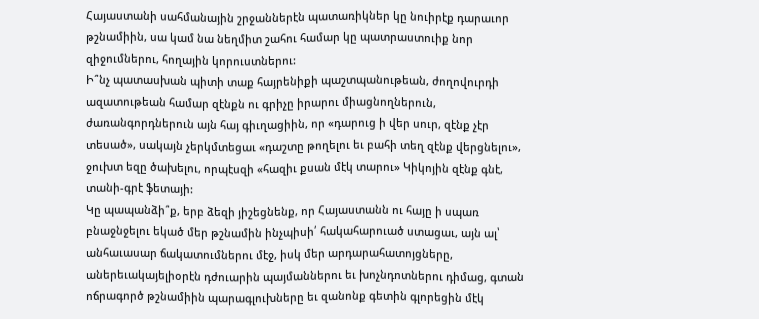Հայաստանի սահմանային շրջաններէն պատառիկներ կը նուիրէք դարաւոր թշնամիին, սա կամ նա նեղմիտ շահու համար կը պատրաստուիք նոր զիջումներու, հողային կորուստներու:
Ի՞նչ պատասխան պիտի տաք հայրենիքի պաշտպանութեան, ժողովուրդի ազատութեան համար զէնքն ու գրիչը իրարու միացնողներուն, ժառանգորդներուն այն հայ գիւղացիին, որ «դարուց ի վեր սուր, զէնք չէր տեսած», սակայն չերկմտեցաւ «դաշտը թողելու եւ բահի տեղ զէնք վերցնելու», ջուխտ եզը ծախելու, որպէսզի «հազիւ քսան մէկ տարու» Կիկոյին զէնք գնէ, տանի-գրէ ֆետայի:
Կը պապանձի՞ք, երբ ձեզի յիշեցնենք, որ Հայաստանն ու հայը ի սպառ բնաջնջելու եկած մեր թշնամին ինչպիսի՛ հակահարուած ստացաւ, այն ալ՝ անհաւասար ճակատումներու մէջ, իսկ մեր արդարահատոյցները, աներեւակայելիօրէն դժուարին պայմաններու եւ խոչնդոտներու դիմաց, գտան ոճրագործ թշնամիին պարագլուխները եւ զանոնք գետին գլորեցին մէկ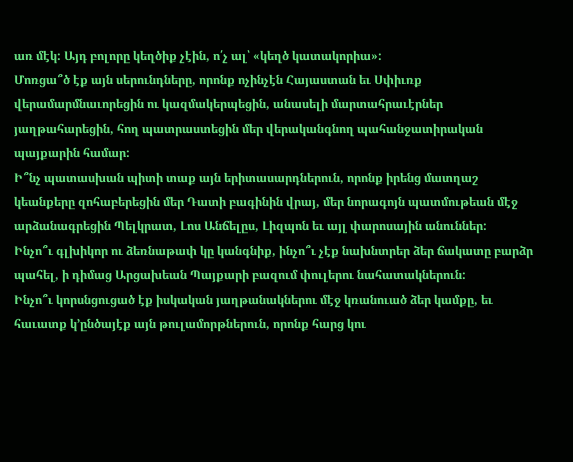առ մէկ: Այդ բոլորը կեղծիք չէին, ո՛չ ալ՝ «կեղծ կատակորիա»:
Մոռցա՞ծ էք այն սերունդները, որոնք ոչինչէն Հայաստան եւ Սփիւռք վերամարմնաւորեցին ու կազմակերպեցին, անասելի մարտահրաւէրներ յաղթահարեցին, հող պատրաստեցին մեր վերականգնող պահանջատիրական պայքարին համար:
Ի՞նչ պատասխան պիտի տաք այն երիտասարդներուն, որոնք իրենց մատղաշ կեանքերը զոհաբերեցին մեր Դատի բագինին վրայ, մեր նորագոյն պատմութեան մէջ արձանագրեցին Պելկրատ, Լոս Անճելըս, Լիզպոն եւ այլ փարոսային անուններ:
Ինչո՞ւ գլխիկոր ու ձեռնաթափ կը կանգնիք, ինչո՞ւ չէք նախնտրեր ձեր ճակատը բարձր պահել, ի դիմաց Արցախեան Պայքարի բազում փուլերու նահատակներուն:
Ինչո՞ւ կորսնցուցած էք իսկական յաղթանակներու մէջ կռանուած ձեր կամքը, եւ հաւատք կ’ընծայէք այն թուլամորթներուն, որոնք հարց կու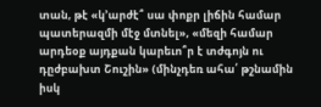տան, թէ «կ’արժէ՞ սա փոքր լիճին համար պատերազմի մէջ մտնել», «մեզի համար արդեօք այդքան կարեւո՞ր է տժգոյն ու դըժբախտ Շուշին» (մինչդեռ ահա՛ թշնամին իսկ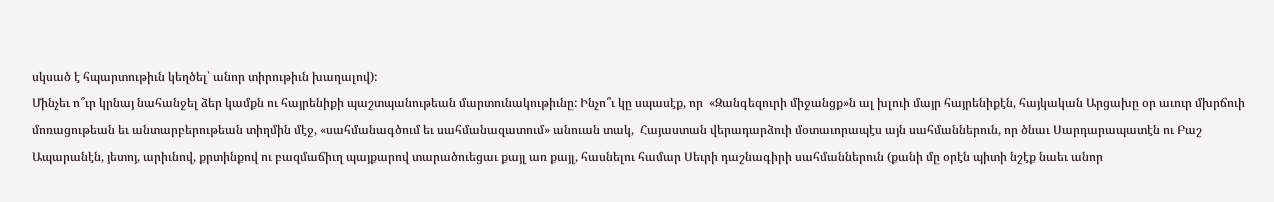սկսած է հպարտութիւն կեղծել՝ անոր տիրութիւն խաղալով):
Մինչեւ ո՞ւր կրնայ նահանջել ձեր կամքն ու հայրենիքի պաշտպանութեան մարտունակութիւնը: Ինչո՞ւ կը սպասէք, որ  «Զանգեզուրի միջանցք»ն ալ խլուի մայր հայրենիքէն, հայկական Արցախը օր աւուր մխրճուի մոռացութեան եւ անտարբերութեան տիղմին մէջ, «սահմանագծում եւ սահմանազատում» անուան տակ,  Հայաստան վերադարձուի մօտաւորապէս այն սահմաններուն, որ ծնաւ Սարդարապատէն ու Բաշ Ապարանէն, յետոյ, արիւնով, քրտինքով ու բազմաճիւղ պայքարով տարածուեցաւ քայլ առ քայլ, հասնելու համար Սեւրի դաշնագիրի սահմաններուն (քանի մը օրէն պիտի նշէք նաեւ անոր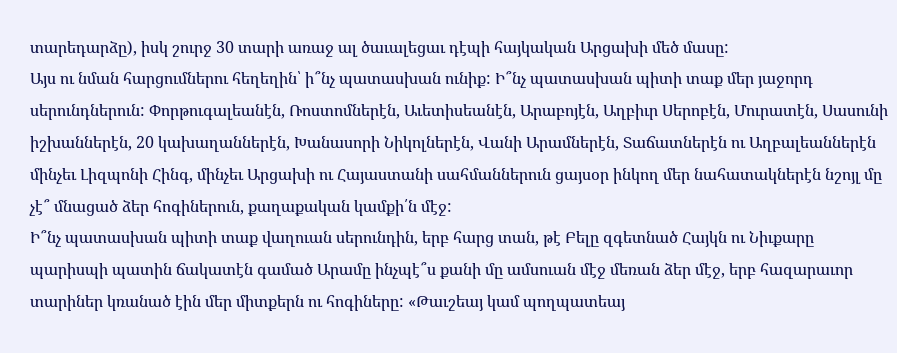տարեդարձը), իսկ շուրջ 30 տարի առաջ ալ ծաւալեցաւ դէպի հայկական Արցախի մեծ մասը:
Այս ու նման հարցումներու հեղեղին՝ ի՞նչ պատասխան ունիք: Ի՞նչ պատասխան պիտի տաք մեր յաջորդ սերունդներուն: Փորթուգալեանէն, Ռոստոմներէն, Աւետիսեանէն, Արաբոյէն, Աղբիւր Սերոբէն, Մուրատէն, Սասունի իշխաններէն, 20 կախաղաններէն, Խանասորի Նիկոլներէն, Վանի Արամներէն, Տաճատներէն ու Աղբալեաններէն մինչեւ Լիզպոնի Հինգ, մինչեւ Արցախի ու Հայաստանի սահմաններուն ցայսօր ինկող մեր նահատակներէն նշոյլ մը չէ՞ մնացած ձեր հոգիներուն, քաղաքական կամքի՛ն մէջ:
Ի՞նչ պատասխան պիտի տաք վաղուան սերունդին, երբ հարց տան, թէ Բելը զգետնած Հայկն ու Նիւքարը պարիսպի պատին ճակատէն գամած Արամը ինչպէ՞ս քանի մը ամսուան մէջ մեռան ձեր մէջ, երբ հազարաւոր տարիներ կռանած էին մեր միտքերն ու հոգիները: «Թաւշեայ կամ պողպատեայ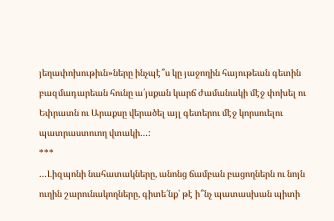յեղափոխութիւն»ները ինչպէ՞ս կը յաջողին հայութեան գետին բազմադարեան հունը ա՛յսքան կարճ ժամանակի մէջ փոխել ու Եփրատն ու Արաքսը վերածել այլ գետերու մէջ կորսուելու պատրաստուող վտակի…:
***
…Լիզպոնի նահատակները, անոնց ճամբան բացողներն ու նոյն ուղին շարունակողները, գիտե՛նք՝ թէ ի՞նչ պատասխան պիտի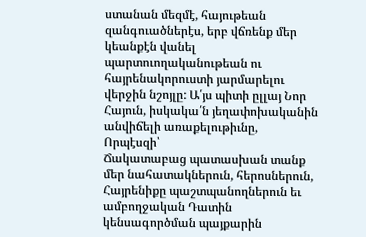ստանան մեզմէ, հայութեան զանգուածներէս, երբ վճռենք մեր կեանքէն վանել պարտուողականութեան ու հայրենակորուստի յարմարելու վերջին նշոյլը: Ա՛յս պիտի ըլլայ Նոր Հայուն, իսկակա՛ն յեղափոխականին անվիճելի առաքելութիւնը,
Որպէսզի՝
Ճակատաբաց պատասխան տանք մեր նահատակներուն, հերոսներուն, Հայրենիքը պաշտպանողներուն եւ ամբողջական Դատին կենսագործման պայքարին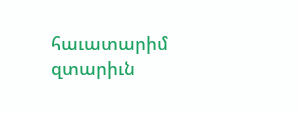հաւատարիմ զտարիւն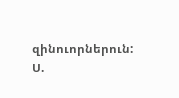զինուորներուն:
Ս.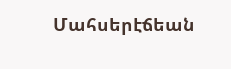Մահսերէճեան